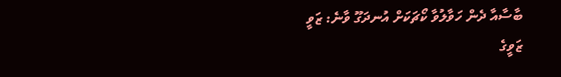ބާސާއާ ދެން ހަވާލުވާ ކޯޗަކަށް އުނދަގޫ ވާނެ: ޒަވީ
ޒަވީގެ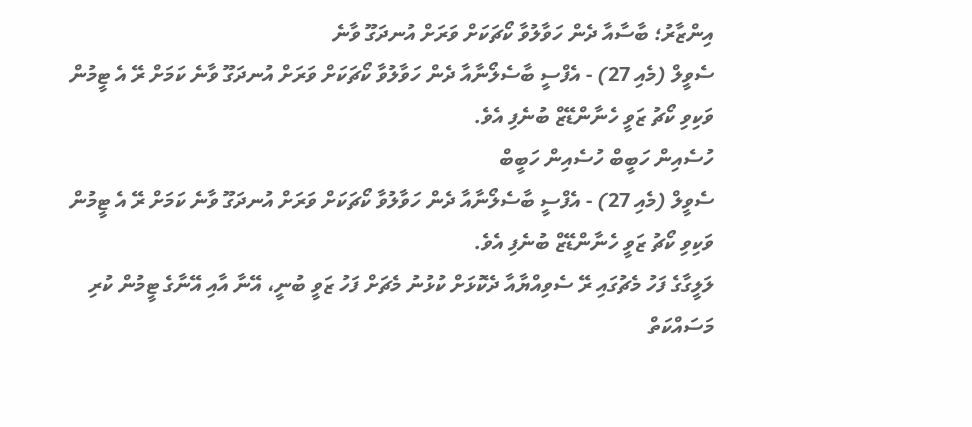އިންޒާރު؛ ބާސާއާ ދެން ހަވާލުވާ ކޯޗަކަށް ވަރަށް އުނދަގޫ ވާނެ
ސެވީލް (މެއި 27) - އެފްސީ ބާސެލޯނާއާ ދެން ހަވާލުވާ ކޯޗަކަށް ވަރަށް އުނދަގޫ ވާނެ ކަމަށް ރޭ އެ ޓީމުން ވަކިވި ކޯޗު ޒަވީ ހެނާންޑޭޒް ބުނެފި އެވެ.
ހުސެއިން ހަބީބް ހުސެއިން ހަބީބް
ސެވީލް (މެއި 27) - އެފްސީ ބާސެލޯނާއާ ދެން ހަވާލުވާ ކޯޗަކަށް ވަރަށް އުނދަގޫ ވާނެ ކަމަށް ރޭ އެ ޓީމުން ވަކިވި ކޯޗު ޒަވީ ހެނާންޑޭޒް ބުނެފި އެވެ.
ލަލީގާގެ ފަހު މެޗުގައި ރޭ ސެވިއްޔާއާ ދެކޮޅަށް ކުޅުނު މެޗަށް ފަހު ޒަވީ ބުނީ، އޭނާ އާއި އޭނާގެ ޓީމުން ކުރި މަސައްކަތް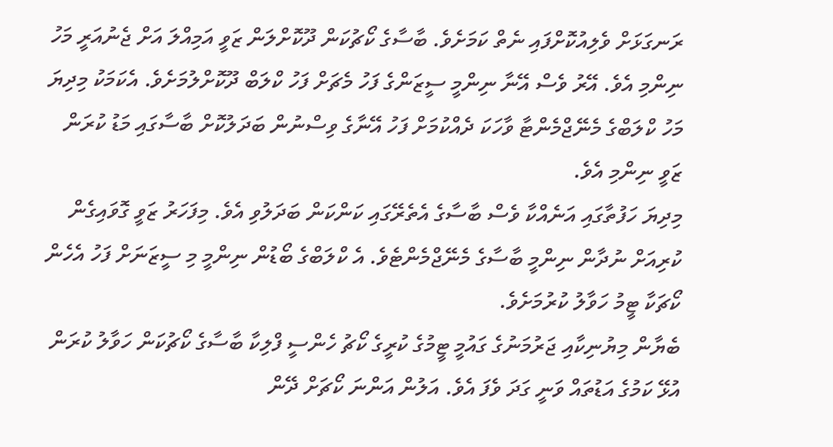ރަނގަޅަށް ވެލިއުކޮށްފައި ނެތް ކަމަށެވެ. ބާސާގެ ކޯޗުކަން ދޫކޮށްލަން ޒަވީ އަމިއްލަ އަށް ޖެނުއަރީ މަހު ނިންމި އެވެ. އޭރު ވެސް އޭނާ ނިންމީ ސީޒަންގެ ފަހު މެޗަށް ފަހު ކްލަބް ދޫކޮށްލުމަށެވެ. އެކަމަކު މިދިޔަ މަހު ކްލަބްގެ މެނޭޖްމެންޓާ ވާހަކަ ދެއްކުމަށް ފަހު އޭނާގެ ވިސްނުން ބަދަލުކޮށް ބާސާގައި މަޑު ކުރަން ޒަވީ ނިންމި އެވެ.
މިދިޔަ ހަފުތާގައި އަނެއްކާ ވެސް ބާސާގެ އެތެރޭގައި ކަންކަން ބަދަލުވި އެވެ. މިފަހަރު ޒަވީ ގޮވައިގެން ކުރިއަށް ނުދާން ނިންމީ ބާސާގެ މެނޭޖްމެންޓެވެ. އެ ކްލަބްގެ ބޯޑުން ނިންމީ މި ސީޒަނަށް ފަހު އެހެން ކޯޗަކާ ޓީމު ހަވާލު ކުރުމަށެވެ.
ބެޔާން މިޔުނިކާއި ޖަރުމަނުގެ ގައުމީ ޓީމުގެ ކުރީގެ ކޯޗު ހެންސީ ފްލިކާ ބާސާގެ ކޯޗުކަން ހަވާލު ކުރަން އުޅޭ ކަމުގެ އަޑުތައް ވަނީ ގަދަ ވެފަ އެވެ. އަލުން އަންނަ ކޯޗަށް ދޭން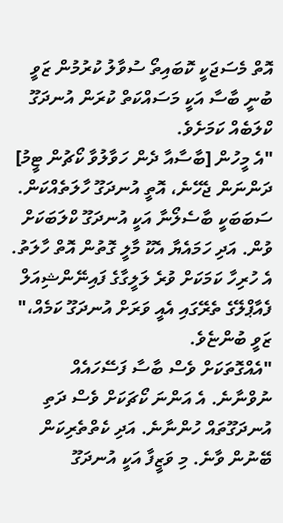އޮތް މެސަޖަކީ ކޮބައިތޯ ސުވާލު ކުރުމުން ޒަވީ ބުނީ ބާސާ އަކީ މަސައްކަތް ކުރަން އުނދަގޫ ކްލަބެއް ކަމަށެވެ.
"އެ މީހުން [ބާސާއާ ދެން ހަވާލުވާ ކޯޗުން ޓީމު] ދަންނަން ޖެހޭނެ، އޮތީ އުނދަގޫ ހާލަތެއްކަން. ސަބަބަކީ ބާސެލޯނާ އަކީ އުނދަގޫ ކްލަބަކަށް ވުން. އަދި ހަމައެޔާ އެކޫ މާލީ ގޮތުން އޮތް ހާލަތު. އެ ހުރިހާ ކަމަކަށް ވުރެ ލަލީގާގެ ފައިނޭންޝިއަލް ފެއާޕްލޭގެ ތެރޭގައި އެއީ ވަރަށް އުނދަގޫ ކަމެއް،" ޒަވީ ބުންޏެވެ.
"އެއްގޮތަކަށް ވެސް ބާސާ ފަސޭހައެއް ނުވްނާނެ. އެ އަންނަ ކޯޗަކަށް ވެސް ދަތި އުނދަގޫތައް ހުންނާނެ. އަދި ކެތްތެރިކަން ބޭނުން ވާނެ. މި ވަޒީފާ އަކީ އުނދަގޫ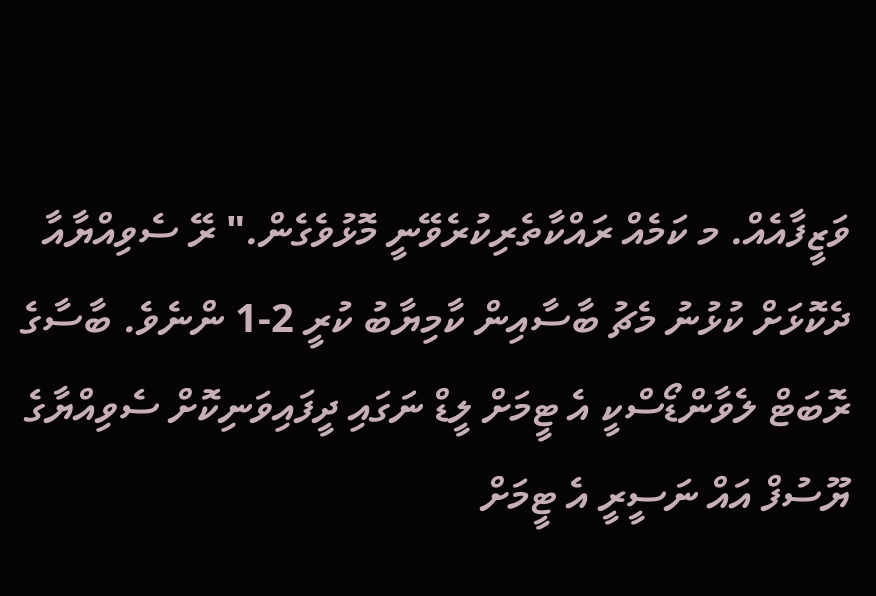ވަޒީފާއެއް. މ ކަމެއް ރައްކާތެރިކުރެވޭނީ މޮޅުވެގެން." ރޭ ސެވިއްޔާއާ ދެކޮޅަށް ކުޅުނު މެޗު ބާސާއިން ކާމިޔާބު ކުރީ 2-1 ންނެވެ. ބާސާގެ ރޮބަޓް ލެވާންޑޯސްކީ އެ ޓީމަށް ލީޑް ނަގައި ދީފައިވަނިކޮށް ސެވިއްޔާގެ ޔޫސުފް އައް ނަސީރީ އެ ޓީމަށް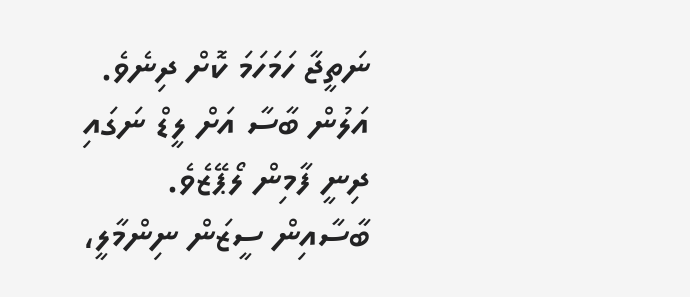ނަތީޖާ ހަމަހަމަ ކޮށް ދިނެވެ. އަލުން ބާސާ އަށް ލީޑް ނަގައި ދިނީ ފާމިން ލޯޕޭޒެވެ.
ބާސާއިން ސީޒަން ނިންމާލީ،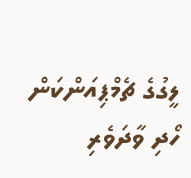ލީގުގެ ޗެމްޕިއަންކަން ހޯދި ވާދަވެރި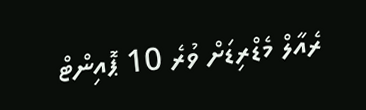ރެއާލް މެޑްރިޑަށް ވުރެ 10 ޕޮއިންޓް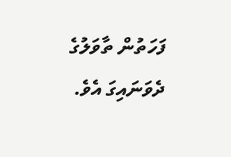ފަހަތުން ތާވަލުގެ ދެވަނައިގަ އެވެ.